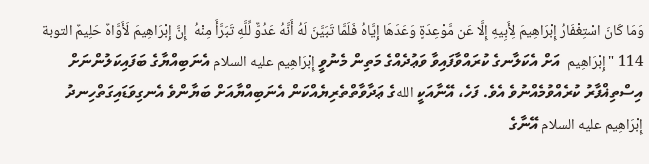وَمَا كَانَ اسْتِغْفَارُ إِبْرَاهِيمَ لِأَبِيهِ إِلَّا عَن مَّوْعِدَةٍ وَعَدَهَا إِيَّاهُ فَلَمَّا تَبَيَّنَ لَهُ أَنَّهُ عَدُوٌّ لِّلَّهِ تَبَرَّأَ مِنْهُ  إِنَّ إِبْرَاهِيمَ لَأَوَّاهٌ حَلِيمٌ التوبة 114 "إِبْرَاهِيم  އަށް އެކަލާނގެ ކުރައްވާފައިވާ ވަޢުދެއްގެ މަތިން މެނުވީ إِبْرَاهِيم عليه السلام އެނަބިއްޔާގެ ބަފައިކަލުންނަށް އިސްތިޣްފާރު ކުރެއްވުމެއްނުވެ އެވެ. ފަހެ، އޭނާއަކީ اللهގެ ޢަދާވާތްތެރިޔެއްކަން އެނަބިއްޔާއަށް ބަޔާންވެ އެނގިވަޑައިގަތްހިނދު إِبْرَاهِيم عليه السلام އޭނާގެ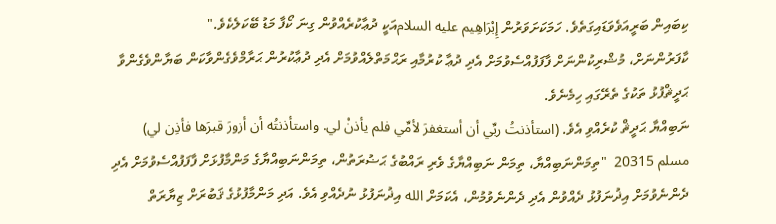ކިބައިން ބަރީއަވެވަޑައިގަތެވެ. ހަމަކަށަވަރުން إِبْرَاهِيم عليه السلامއަކީ ދުޢާކުރެއްވުން ގިނަ ކޯފާ މަޑު ބޭކަލެކެވެ."
ކާފަރުންނަށް، މުޝްރިކުންނަށް ފާފަފުއްސެވުމަށް އެދި ދުޢާ ކުރުމާއި ރަޙްމަތްލެއްވުމަށް އެދި ދުޢާކުރުން ޙަރާމްވެގެންވާކަން ބަޔާންވެގެންވާ ޙަދީޘްފުޅު ތަކުގެ ތެރޭގައި ހިމެނެވެ.
ނަބިއްޔާ ޙަދީޘް ކުރެއްވި އެވެ. (استأذنتُ ربِّي أن أستغفرَ لأمِّي فلم يأذنْ لي. واستأذنتُه أن أزورَ قبرَها فأذِن لي) مسلم 20315  "ތިމަންނަބިއްޔާ، ތިމަން ނަބިއްޔާގެ ވެރި ރައްބުގެ ޙަޟުރަތުން، ތިމަންނަބިއްޔާގެ މަންމާފުޅަށް ފާފަފުއްސެވުމަށް އެދި ދެންނެވުމަށް އިޛުނަފުޅު ދެއްވުން އެދި ދެންނެވުމުން، އެކަމަށް الله އިޛުނަފުޅު ނުދެއްވި އެވެ. އަދި މަންމާފުޅުގެ ޤަބުރަށް ޒިޔާރަތް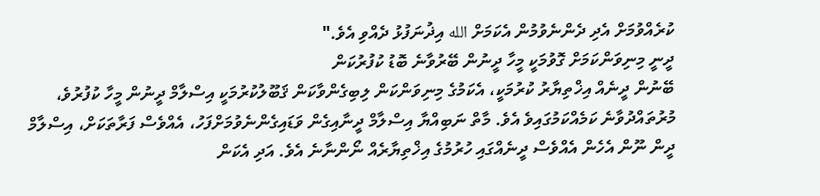ކުރެއްވުމަށް އެދި ދެންނެވުމުން އެކަމަށް الله އިޛުނަފުޅު ދެއްވި އެވެ."
ދީނީ މިނިވަންކަމަށް ގޮވުމަކީ މީހާ ދީނުން ބޭރުވާނެ ބޮޑު ކުފުރުކަން
ބޭނުން ދީނެއް އިޚްތިޔާރު ކުރުމަކީ، އެކަމުގެ މިނިވަންކަން ލިބިގެންވާކަން ޤަބޫލުކުރުމަކީ އިސްލާމް ދީނުން މީހާ ކުފުރުވެ، މުރުތައްދުވާނެ ކަމެއްކަމުގައިވެ އެވެ. މާތް ނަބިއްޔާ އިސްލާމް ދީނާއިގެން ވަޑައިގެންނެވުމަށްފަހު، އެއްވެސް ފަރާތަކަށް، އިސްލާމް ދީން ނޫން އެހެން އެއްވެސް ދީނެއްގައި ހުރުމުގެ އިޚްތިޔާރެއް ނޯންނާނެ އެވެ. އަދި އެކަން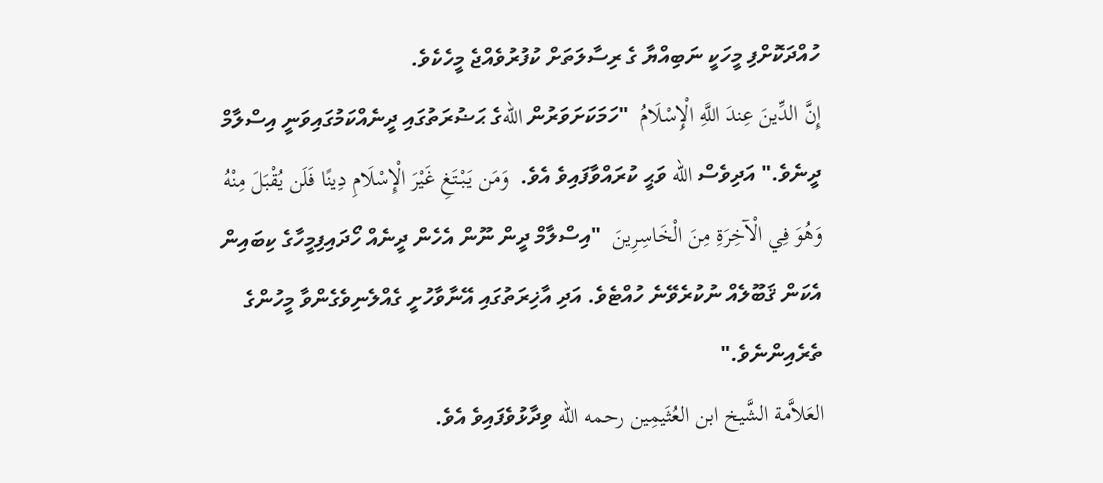ހުއްދަކޮށްފި މީހަކީ ނަބިއްޔާ ގެ ރިސާލަތަށް ކުފުރުވެއްޖެ މީހެކެވެ.
إِنَّ الدِّينَ عِندَ اللَّهِ الْإِسْلَامُ  "ހަމަކަށަވަރުން اللهގެ ޙަޟުރަތުގައި ދީނެއްކަމުގައިވަނީ އިސްލާމް ދީނެވެ." އަދިވެސް الله ވަޙީ ކުރައްވާފައިވެ އެވެ.  وَمَن يَبْتَغِ غَيْرَ الْإِسْلَامِ دِينًا فَلَن يُقْبَلَ مِنْهُ وَهُوَ فِي الْآخِرَةِ مِنَ الْخَاسِرِينَ  "އިސްލާމް ދީން ނޫން އެހެން ދީނެއް ހޯދައިފިމީހާގެ ކިބައިން އެކަން ޤަބޫލެއް ނުކުރެވޭނެ ހުއްޓެވެ. އަދި އާޚިރަތުގައި އޭނާވާހުށީ ގެއްލެނިވެގެންވާ މީހުންގެ ތެރެއިންނެވެ."
العَلاَّمة الشَّيخ ابن العُثَيمِين رحمه الله ވިދާޅުވެފައިވެ އެވެ.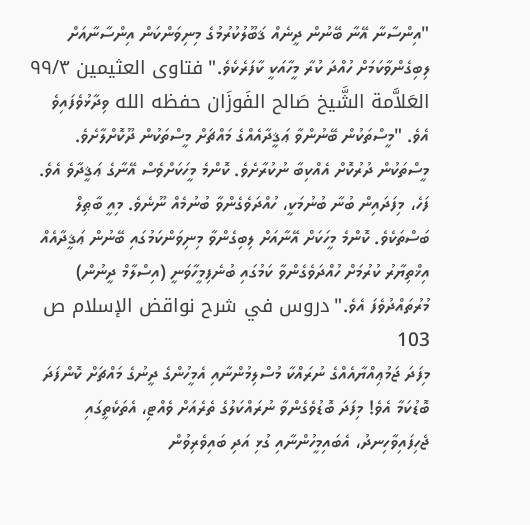"އިންސާނާ އޭނާ ބޭނުން ދީނެއް ޤަބޫލުކުރުމުގެ މިނިވަންކަން އިންސާނާއަށް ލިބިގެންވާކަމަށް ހުއްދަ ކުރާ މީހާއަކީ ކާފަރެކެވެ." فتاوى العثيمين ٩٩/٣
العَلاَّمة الشَّيخ صَالح الفَوزَان حفظه الله ވިދާޅުވެފައިވެ އެވެ. "މީސްތަކުން ބޭނުންވާ ޢަޤީދާއެއްގެ މައްޗަށް މީސްތަކުން ދޫކޮށްލާށެވެ. މީސްތަކުން ދުރުކޮށް އެއްކިބާ ނުކުރާށެވެ. ކޮންމެ މީހަކަށްވެސް އޭނާގެ ޢަޤީދާވެ އެވެ. ފަހެ، މިފަދައިން ބުނާ ބުނުމަކީ، ހުއްދަވެގެންވާ ބުނުމެއް ނޫނެވެ. މިއީ ބާޠިލް ބަސްތަކެވެ. ކޮންމެ މީހަކަށް އޭނާއަށް ލިބިގެންވާ މިނިވަންކަމުގައި ބޭނުން ޢަޤީދާއެއް އިޚްތިޔާރު ކުރުމަށް ހުއްދަވެގެންވާ ކަމުގައި ބުނެފިމީހާވަނީ (އިސްލާމް ދީނުން) މުރުތައްދުވެފަ އެވެ." دروس في شرح نواقض الإسلام ص 103
މިފަދަ ޖަމުޢިއްޔާއެއްގެ ނުރައްކާ މުސްލިމުންނާއި އެމީހުންގެ ދީނުގެ މައްޗަށް ކޮންފަދަ ބޮޑުކަމާ އެވެ! މިފަދަ ބޮޑުވެގެންވާ ނުރައްކަލުގެ ތެރެއަށް ވެއްޓި، އެތަކެތީގައި ޖެހިފައިވާހިނދު، އެބައިމީހުންނާއި ގުޅި އަދި ބައިވެރިވުން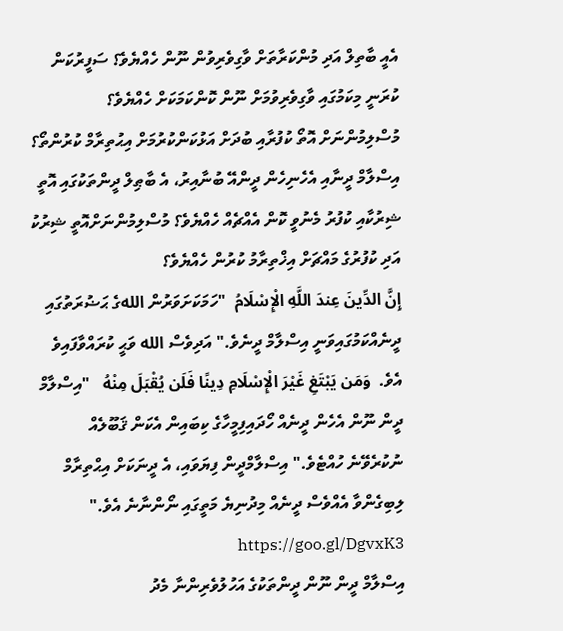އެއީ ބާތިލް އަދި މުންކަރާތަށް ވާގިވެރިވުން ނޫން ހެއްޔެވެ؟ ސަފީރުކަން ކުރަނީ މިކަމުގައި ވާގިވެރިވުމަށް ނޫން ކޮންކަމަކަށް ހެއްޔެވެ؟
މުސްލިމުންނަށް އޮތޯ ކުފުރާއި ބުދަށް އަޅުކަންކުރުމަށް އިޙުތިރާމް ކުރުންތޯ؟
އިސްލާމް ދީނާއި އެހެނިހެން ދީންއޭ ބުނާއިރު، އެ ބާޠިލް ދީންތަކުގައި އޮތީ ޝިރުކާއި ކުފުރު މެނުވީ ކޮން އެއްޗެއް ހެއްޔެވެ؟ މުސްލިމުންނަށްއޮތީ ޝިރުކު އަދި ކުފުރުގެ މައްޗަށް އިޚްތިރާމު ކުރުން ހެއްޔެވެ؟
إِنَّ الدِّينَ عِندَ اللَّهِ الْإِسْلَامُ  "ހަމަކަށަވަރުން اللهގެ ޙަޟުރަތުގައި ދީނެއްކަމުގައިވަނީ އިސްލާމް ދީނެވެ." އަދިވެސް الله ވަޙީ ކުރައްވާފައިވެ އެވެ.  وَمَن يَبْتَغِ غَيْرَ الْإِسْلَامِ دِينًا فَلَن يُقْبَلَ مِنْهُ   "އިސްލާމް ދީން ނޫން އެހެން ދީނެއް ހޯދައިފިމީހާގެ ކިބައިން އެކަން ޤަބޫލެއް ނުކުރެވޭނެ ހުއްޓެވެ." އިސްލާމްދީން ފިޔަވައި، އެ ދީނަކަށް އިޙްތިރާމް ލިބިގެންވާ އެއްވެސް ދީނެއް މިދުނިޔެ މަތީގައި ނޯންނާނެ އެވެ." https://goo.gl/DgvxK3
އިސްލާމް ދީން ނޫން ދީންތަކުގެ އަހުލުވެރިންނާ މެދު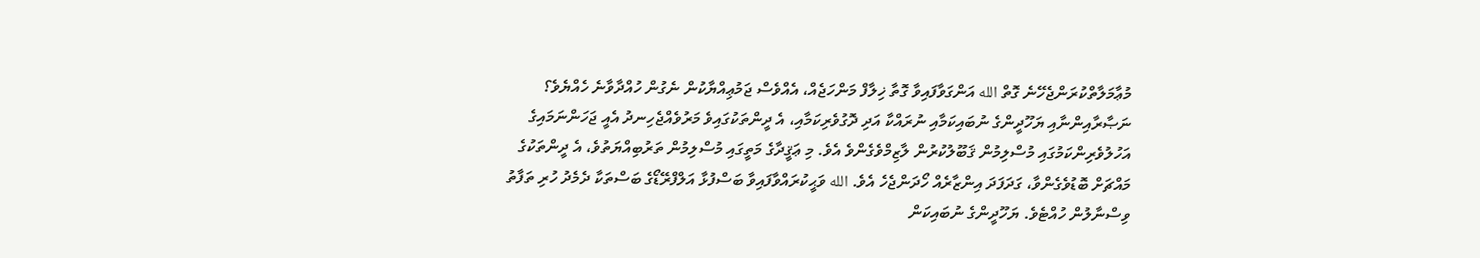މުޢާމަލާތްކުރަންޖެހޭނެ ގޮތް الله އަންގަވާފައިވާ ގޮތާ ޚިލާފް މަންހަޖެއް، އެއްވެސް ޖަމުޢިއްޔާކުން ނެގުން ހުއްދާވާނެ ހެއްޔެވެ؟ ނަޞާރާއިންނާއި ޔަހޫދީންގެ ނުބައިކަމާއި ނުރައްކާ އަދި ދޮގުވެރިކަމާއި، އެ ދީންތަކުގައިވެ މަރުވެއްޖެހިނދު އެއީ ޖަހަންނަމައިގެ އަހުލުވެރިންކަމުގައި މުސްލިމުން ޤަބޫލުކުރުން ލާޒިމްވެގެންވެ އެވެ. މި ޢަޤީދާގެ މަތީގައި މުސްލިމުން ތަރުބިއްޔަތުވެ، އެ ދީންތަކުގެ މައްޗަށް ބޮޑުވެގެންވާ، ގަދަފަދަ އިންޒާރެއް ހޯދަންޖެހެ އެވެ. الله ވަޙީކުރައްވާފައިވާ ބަސްފުޅާ އަލްފްރޭޑޯގެ ބަސްތަކާ ދެމެދު ހުރި ތަފާތު ވިސްނާލުން ހުއްޓެވެ. ޔަހޫދީންގެ ނުބައިކަން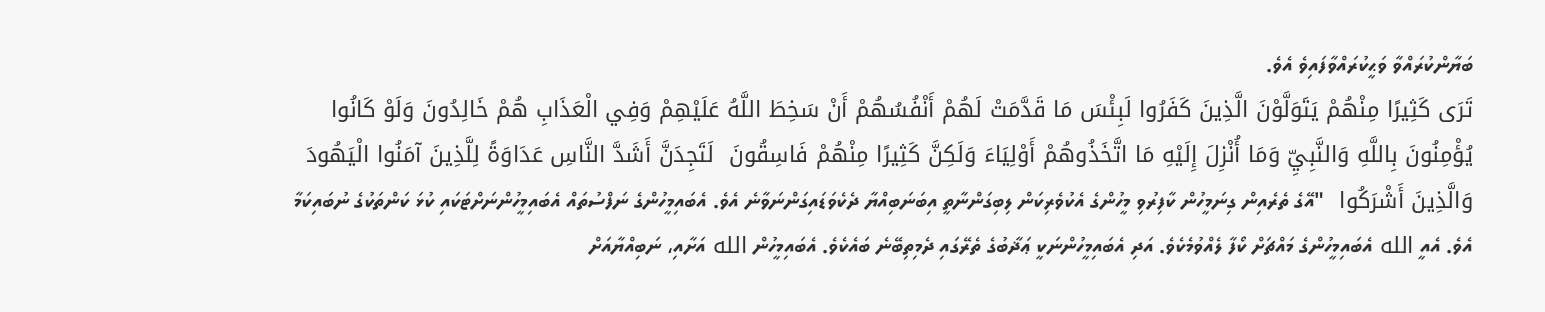ބަޔާންކުރައްވާ ވަޙީކުރައްވާފައިވެ އެވެ.
تَرَى كَثِيرًا مِنْهُمْ يَتَوَلَّوْنَ الَّذِينَ كَفَرُوا لَبِئْسَ مَا قَدَّمَتْ لَهُمْ أَنْفُسُهُمْ أَنْ سَخِطَ اللَّهُ عَلَيْهِمْ وَفِي الْعَذَابِ هُمْ خَالِدُونَ وَلَوْ كَانُوا يُؤْمِنُونَ بِاللَّهِ وَالنَّبِيِّ وَمَا أُنْزِلَ إِلَيْهِ مَا اتَّخَذُوهُمْ أَوْلِيَاءَ وَلَكِنَّ كَثِيرًا مِنْهُمْ فَاسِقُونَ  لَتَجِدَنَّ أَشَدَّ النَّاسِ عَدَاوَةً لِلَّذِينَ آمَنُوا الْيَهُودَ وَالَّذِينَ أَشْرَكُوا  "އޭގެ ތެރެއިން ގިނަމީހުން ކާފިރުވި މީހުންގެ އެކުވެރިކަން ލިބިގަންނާތީ އިބަނަބިއްޔާ ދެކެވަޑައިގަންނަވާނެ އެވެ. އެބައިމީހުންގެ ނަފްސުތައް އެބައިމީހުންނަށްޓަކައި ކުޅަ ކަންތަކުގެ ނުބައިކަމާ އެވެ. އެއީ الله އެބައިމީހުންގެ މައްޗަށް ކޯފާ ލެއްވުމެކެވެ. އަދި އެބައިމީހުންނަކީ ޢަޛާބުގެ ތެރޭގައި ދެމިތިބޭނެ ބައެކެވެ. އެބައިމީހުން الله އަށާއި، ނަބިއްޔާއަށް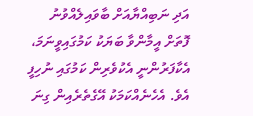އަދި ނަބިއްޔާއަށް ބާވައިލެއްވުނު ފޮތަށް އީމާންވާ ބަޔަކު ކަމުގައިވީނަމަ، އެކާފަރުންނީ އެކުވެރިން ކަމުގައި ނުހިފީ އެވެ. އެހެނެއްކަމަކު އޭގެތެރެއިން ގިނަ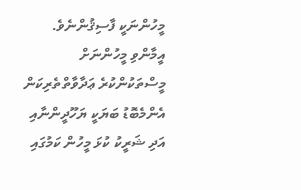މީހުންނަކީ ފާސިޤުންނެވެ. އީމާންވި މީހުންނަށް މީސްތަކުންކުރެ ޢަދާވާތްތެރިކަން އެންމެބޮޑު ބަޔަކީ ޔަހޫދީންނާއި އަދި ޝަރީކު ކުޅަ މީހުން ކަމުގައި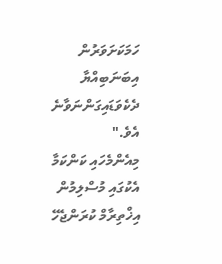ހަމަކަށަވަރުން އިބަނަބިއްޔާ ދެކެވަޑައިގަންނަވާނެ އެވެ."
މިއެންމެހައި ކަންކަމާ އެކުގައި މުސްލިމުން އިޚްތިރާމް ކުރަންޖެހޭ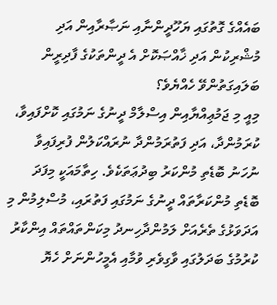ބައެއްގެ ގޮތުގައި ޔަހޫދީންނާއި ނަޞާރާއިން އަދި މުޝްރިކުން އަދި ޚާއްޞަކޮށް އެ ދީންތަކުގެ ފާދިރީން ބަލައިގަތުންވޭ ހެއްޔެވެ؟
މިއީ މި ޖަމުޢިއްޔާއިން އިސްލާމް ދީނުގެ ނަމުގައި ކޮށްފައިވާ، ކުރަމުންދާ، އަދި ފަތުރަމުންދާ ނުރައްކަލުން ފުރިފައިވާ ނުހަނު ބޮޑެތި މުންކަރު ބިދުޢަތަކެވެ. ހިތާމައަކީ މިފަދަ ބޮޑެތި މުންކަރާތައް ދީނުގެ ނަމުގައި ފަތުރައި، މުސްލިމުން މި އަދަވަޅުގެ ތެރެއަށް ލަމުންދާހިނދު މިކަންތައްތައް އިންކާރު ކުރުމުގެ ބަދަލުގައި ވާގިވެރި ވުމާއި އެމީހުންނަށް ހެޔޮ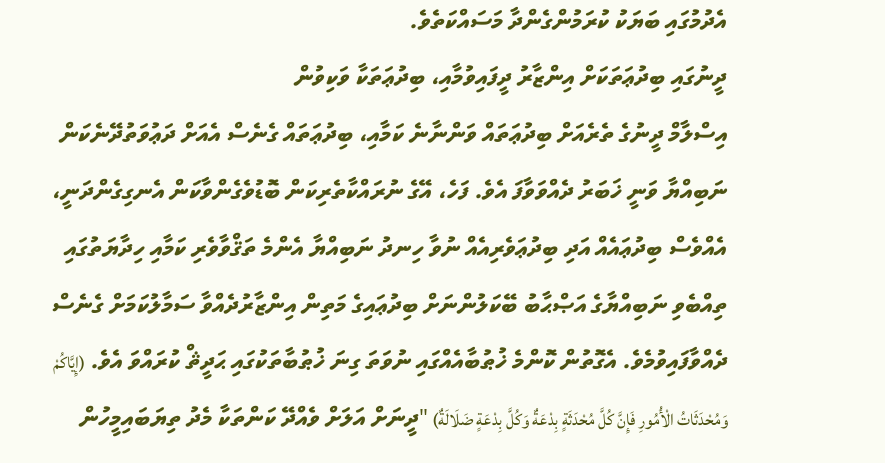އެދުމުގައި ބަޔަކު ކުރަމުންގެންދާ މަސައްކަތެވެ.
ދީނުގައި ބިދުޢަތަކަށް އިންޒާރު ދީފައިވުމާއި، ބިދުޢަތަކާ ވަކިވުން
އިސްލާމް ދީނުގެ ތެރެއަށް ބިދުޢަތައް ވަންނާނެ ކަމާއި، ބިދުޢަތައް ގެނެސް އެއަށް ދަޢުވަތުދޭނެކަން ނަބިއްޔާ ވަނީ ޚަބަރު ދެއްވަވާފަ އެވެ. ފަހެ، އޭގެ ނުރައްކާތެރިކަން ބޮޑުވެގެންވާކަން އެނގިގެންދަނީ، އެއްވެސް ބިދުޢައެއް އަދި ބިދުޢަވެރިއެއް ނުވާ ހިނދު ނަބިއްޔާ އެންމެ ތަޤްވާވެރި ކަމާއި ހިދާޔަތުގައި ތިއްބެވި ނަބިއްޔާގެ އަޞްޙާބު ބޭކަލުންނަށް ބިދުޢައިގެ މަތިން އިންޒާރުދެއްވާ ސަމާލުކަމަށް ގެނެސް ދެއްވާފައިވުމެވެ. އެގޮތުން ކޮންމެ ޚުޠުބާއެއްގައި ނުވަތަ ގިނަ ޚުޠުބާތަކުގައި ޙަދީޘް ކުރައްވަ އެވެ. (إِيَّاكُمْ وَمُحْدَثَاتُ الْأُمُورِ فَإِنَّ كُلَّ مُحْدَثَةٍ بِدْعَةٌ وَكُلَّ بِدْعَةٍ ضَلَالَةٌ) "ދީނަށް އަލަށް ވެއްދޭ ކަންތަކާ މެދު ތިޔަބައިމީހުން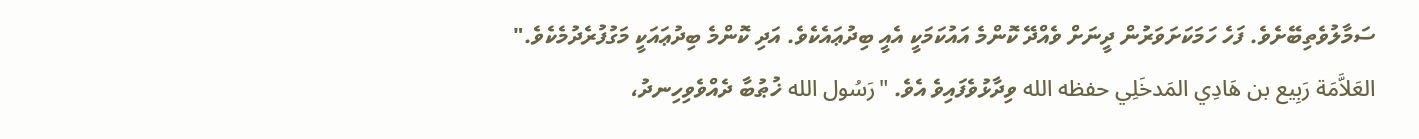ސަމާލުވެތިބޭށެވެ. ފަހެ ހަމަކަށަވަރުން ދީނަށް ވެއްދޭ ކޮންމެ އައުކަމަކީ އެއީ ބިދުޢައެކެވެ. އަދި ކޮންމެ ބިދުޢައަކީ މަގުފުރެދުމެކެވެ."
العَلاَّمَة رَبِيع بن هَادِي المَدخَلِي حفظه الله ވިދާޅުވެފައިވެ އެވެ. "رَسُول الله ޚުޠުބާ ދެއްވެވިހިނދު،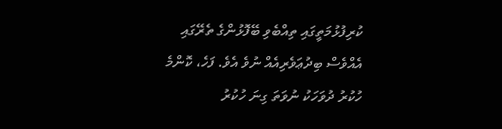ކުރިފުޅުމަތީގައި ތިއްބެވި ބޭފޮޅުންގެ ތެރޭގައި އެއްވެސް ބިދުޢަވެރިއެއް ނުވެ އެވެ. ފަހެ، ކޮންމެ ހުކުރު ދުވަހަކު ނުވަތަ ގިނަ ހުކުރު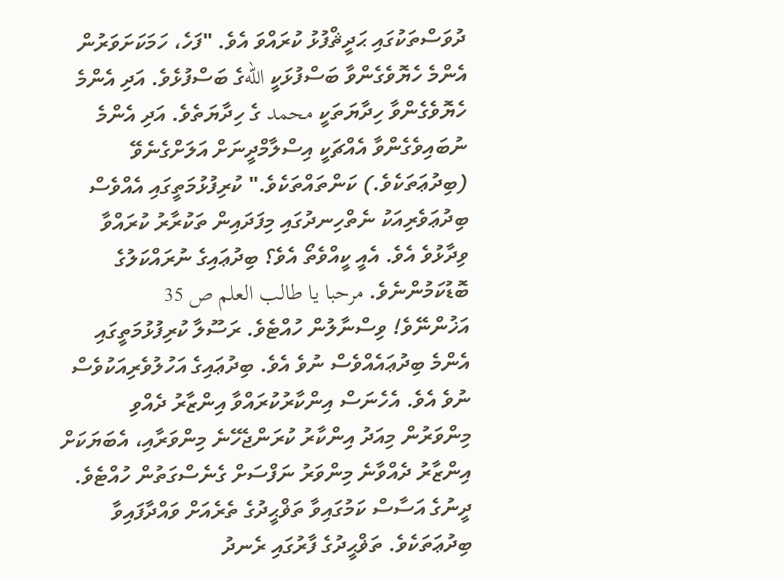ދުވަސްތަކުގައި ޙަދީޘްފުޅު ކުރައްވަ އެވެ. "ފަހެ، ހަމަކަށަވަރުން އެންމެ ހެޔޮވެގެންވާ ބަސްފުޅަކީ اللهގެ ބަސްފުޅެވެ. އަދި އެންމެ ހެޔޮވެގެންވާ ހިދާޔަތަކީ محمد ގެ ހިދާޔަތެވެ. އަދި އެންމެ ނުބައިވެގެންވާ އެއްޗަކީ އިސްލާމްދީނަށް އަލަށްގެނެވޭ (ބިދުޢަތަކެވެ.) ކަންތައްތަކެވެ." ކުރިފުޅުމަތީގައި އެއްވެސް ބިދުޢަވެރިއަކު ނެތްހިނދުގައި މިފަދައިން ތަކުރާރު ކުރައްވާ ވިދާޅުވެ އެވެ. އެއީ ކީއްވެތޯ އެވެ؟ ބިދުޢައިގެ ނުރައްކަލުގެ ބޮޑުކަމުންނެވެ. مرحبا يا طالب العلم ص 35
އަޚުންނޭވެ! ވިސްނާލުން ހުއްޓެވެ. ރަސޫލާ ކުރިފުޅުމަތީގައި އެންމެ ބިދުޢައެއްވެސް ނުވެ އެވެ. ބިދުޢައިގެ އަހުލުވެރިއަކުވެސް ނުވެ އެވެ. އެހެނަސް އިންކާރުކުރައްވާ އިންޒާރު ދެއްވި މިންވަރުން މިއަދު އިންކާރު ކުރަންޖެހޭނެ މިންވަރާއި، އެބަޔަކަށް އިންޒާރު ދެއްވާނެ މިންވަރު ނަފްސަށް ގެނެސްގަތުން ހުއްޓެވެ. ދީނުގެ އަސާސް ކަމުގައިވާ ތަޥްޙީދުގެ ތެރެއަށް ވައްދާފައިވާ ބިދުޢަތަކެވެ. ތަޥްޙީދުގެ ފާރުގައި ރެނދު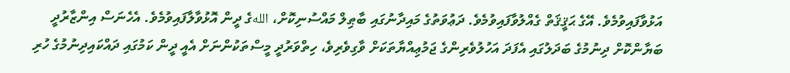އަޅުވާފައިވުމެވެ. އޭގެ ޙަޤީޤަތް ގެއްލުވާފައިވުމެވެ. ދަޢުވަތުގެ މައިދާނުގައި ބާޠިލް މައްސުނިކޮށް، اللهގެ ދީން އޮޅުވާލާފައިވުމެވެ. އެހެނަސް އިންޒާރުދީ ބަޔާންކޮށް ދިނުމުގެ ބަދަލުގައި އެފަދަ އަހުލުވެރިންގެ ޖަމުޢިއްޔާތަކަށް ވާގިވެރިވެ، ހިތްވަރުދީ މީސްތަކުންނަށް އެއީ ދީން ކަމުގައި ދައްކައިދިނުމުގެ ހުރި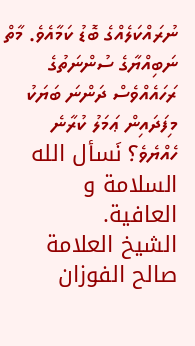ނުރައްކަލެއްގެ ބޮޑު ކަމާއެވެ. މާތް ނަބިއްޔާގެ ސުންނަތުގެ ރަހައެއްވެސް ދަންނަ ބަޔަކު މިފަދައިން ޢަމަލު ކުރާނެ ހެއްޔެވެ؟ نَسأل الله السلامة و العافية.
الشيخ العلامة صالح الفوزان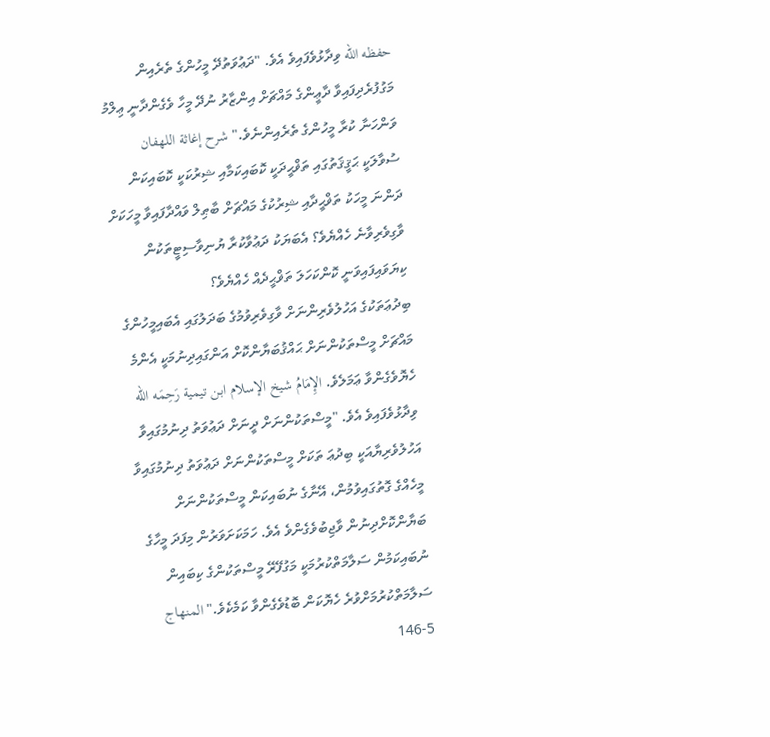حفظه الله ވިދާޅުވެފައިވެ އެވެ. "ދަޢުވަތުދޭ މީހުންގެ ތެރެއިން މަގުފުރެދިފައިވާ ދާޢީންގެ މައްޗަށް އިންޒާރު ނުދޭ މީހާ ވެގެންދާނީ ޢިލްމު ވަންހަނާ ކުރާ މީހުންގެ ތެރެއިންނެވެ." شرح إغاثة اللهفان
ސުވާލަކީ ޙަޤީޤަތުގައި ތަޥްޙީދަކީ ކޮބައިކަމާއި ޝިރުކަކީ ކޮބައިކަން ދަންނަ މީހަކު ތަޥްޙީދާއި ޝިރުކުގެ މައްޗަށް ބާޠިލް ވައްދާފައިވާ މީހަކަށް ވާގިވެރިވާނެ ހެއްޔެވެ؟ އެބަޔަކު ދަޢުވާކުރާ ޔުނިވާސިޓީތަކުން ކިޔަވައިފައިވަނީ ކޮންކަހަލަ ތަޥްޙީދެއް ހެއްޔެވެ؟
ބިދުޢަތަކުގެ އަހުލުވެރިންނަށް ވާގިވެރިވުމުގެ ބަދަލުގައި އެބައިމީހުންގެ މައްޗަށް މީސްތަކުންނަށް ޙައްޤުބަޔާންކޮށް އަންގައިދިނުމަކީ އެންމެ ހެޔޮވެގެންވާ ޢަމަލެވެ. الإِمَامُ شيخ الإسلام ابن تيمية رَحِمَه الله ވިދާޅުވެފައިވެ އެވެ. "މީސްތަކުންނަށް ދީނަށް ދަޢުވަތު ދިނުމުގައިވާ އަހުލުވެރިޔާއަކީ ބިދުޢަ ތަކަށް މީސްތަކުންނަށް ދަޢުވަތު ދިނުމުގައިވާ މީހެއްގެ ގޮތުގައިވުމުން، އޭނާގެ ނުބައިކަން މީސްތަކުންނަށް ބަޔާންކޮށްދިނުން ވާޖިބުވެގެންވެ އެވެ. ހަމަކަށަވަރުން މިފަދަ މީހާގެ ނުބައިކަމުން ސަލާމަތްކުރުމަކީ މަގުފޭރޭ މީސްތަކުންގެ ކިބައިން ސަލާމަތްކުރުމަށްވުރެ ހެޔޮކަން ބޮޑުވެގެންވާ ކަމެކެވެ." المنهاج 5-146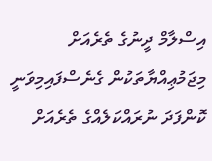އިސްލާމް ދީނުގެ ތެރެއަށް މިޖަމުޢިއްޔާތަކުން ގެނެސްފައިމިވަނީ ކޮންފަދަ ނުރައްކަލެއްގެ ތެރެއަށް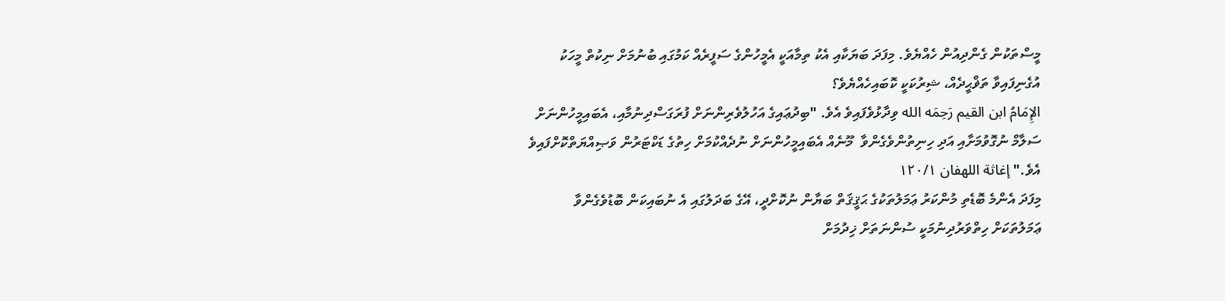މީސްތަކުން ގެންދިއުން ހެއްޔެވެ. މިފަދަ ބަޔަކާއި އެކު ތިމާއަކީ އެމީހުންގެ ސަފީރެއް ކަމުގައި ބުނުމަށް ނިކުތް މީހަކު އުގެނިފައިވާ ތަޥްޙީދެއް، ޝިރުކަކީ ކޮބައިހެއްޔެވެ؟
الإِمَامُ ابن القيم رَحِمَه الله ވިދާޅުވެފައިވެ އެވެ. "ބިދުޢައިގެ އަހުލުވެރިންނަށް ފުރަގަސްދިނުމާއި، އެބައިމީހުންނަށް ސަލާމް ނުގޮވުމަށާއި އަދި ހިނިތުންވެގެންވާ  މޫނެއް އެބައިމީހުންނަށް ނުދެއްކުމަށް ހިތުގެ ޑަކްޓަރުން ވަޞިއްޔަތްކޮށްފައިވެ އެވެ." إغاثة اللهفان ١٢٠/١
މިފަދަ އެންމެ ބޮޑެތި މުންކަރު ޢަމަލުތަކުގެ ޙަޤީޤަތް ބަޔާން ނުކޮށްދީ، އޭގެ ބަދަލުގައި އެ ނުބައިކަން ބޮޑުވެގެންވާ ޢަމަލުތަކަށް ހިތްވަރުދިނުމަކީ ސުންނަތަށް ޚިދުމަށް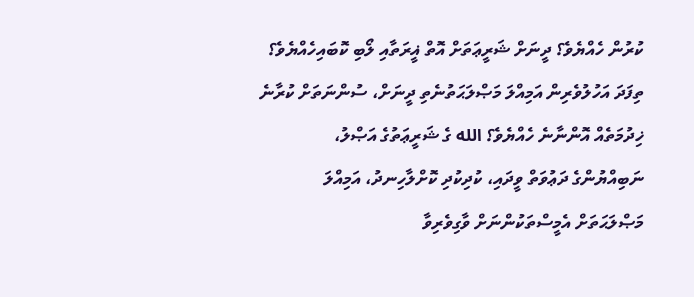ކުރުން ހެއްޔެވެ؟ ދީނަށް ޝަރީޢަތަށް އޮތް ޣީރަތާއި ލޯބި ކޮބައިހެއްޔެވެ؟ ތިފަދަ އަހުލުވެރިން އަމިއްލަ މަޞްލަޙަތުނެތި ދީނަށް، ސުންނަތަށް ކުރާނެ ޚިދުމަތެއް އޮންނާނެ ހެއްޔެވެ؟ الله ގެ ޝަރީޢަތުގެ އަޞްލު، ނަބިއްޔުންގެ ދަޢުވަތް ވީދައި، ކުދިކުދި ކޮށްލާހިނދު، އަމިއްލަ މަޞްލަޙަތަށް އެމީސްތަކުންނަށް ވާގިވެރިވާ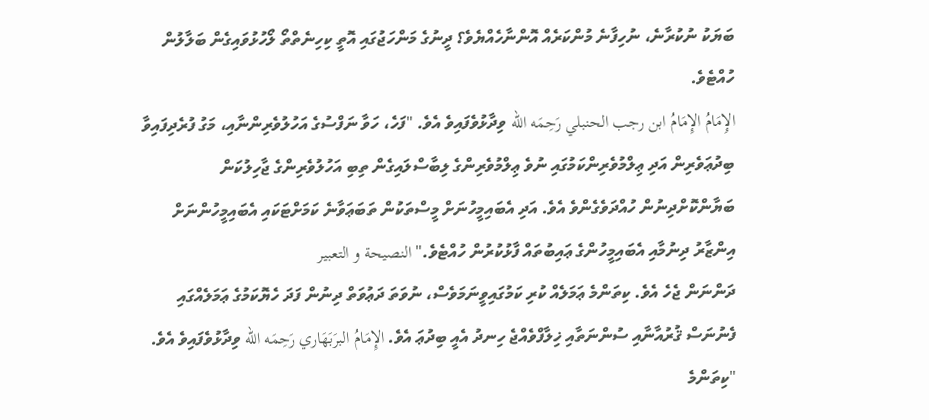ބަޔަކު ނުކުރާނެ، ނުހިފާނެ މުންކަރެއް އޮންނާހެއްޔެވެ؟ ދީނުގެ މަންހަޖުގައި އޮތީ ކިހިނެތްތޯ ލޯހުޅުވައިގެން ބަލާލުން ހުއްޓެވެ.
الإِمَامُ الإِمَامُ ابن رجب الحنبلي رَحِمَه الله ވިދާޅުވެފައިވެ އެވެ. "ފަހެ، ހަވާ ނަފްސުގެ އަހުލުވެރިންނާއި، މަގު ފުރެދިފައިވާ ބިދުޢަވެރިން އަދި ޢިލްމުވެރިންކަމުގައި ނުވެ ޢިލްމުވެރިންގެ ލިބާސްލައިގެން ތިބި އަހުލުވެރިންގެ ޖާހިލުކަން ބަޔާންކޮށްދިނުން ހުއްދަވެގެންވެ އެވެ. އަދި އެބައިމީހުނަށް މީސްތަކުން ތަބަޢަވާނެ ކަމަށްޓަކައި އެބައިމީހުންނަށް އިންޒާރު ދިނުމާއި އެބައިމީހުންގެ ޢައިބުތައް ފާޅުކުރުން ހުއްޓެވެ." النصيحة و التعبير
ދަންނަން ޖެހެ އެވެ. ކިތަންމެ ޢަމަލެއް ކުރި ކަމުގައިވީނަމަވެސް، ނުވަތަ ދަޢުވަތް ދިނުން ފަދަ ހެޔޮކަމުގެ ޢަމަލެއްގައި ފެނުނަސް ޤުރުއާނާއި ސުންނަތާއި ޚިލާފްވެއްޖެ ހިނދު އެއީ ބިދުޢަ އެވެ. الإِمَامُ البرَبَهَاري رَحِمَه الله ވިދާޅުވެފައިވެ އެވެ. "ކިތަންމެ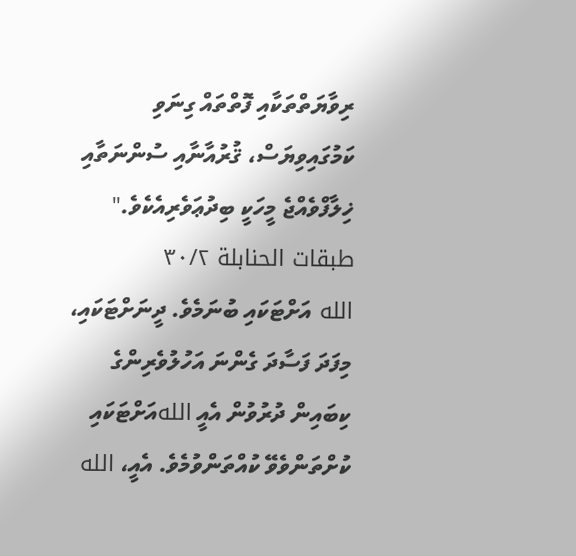ރިވާޔަތްތަކާއި ފޮތްތައް ގިނަވި ކަމުގައިވިޔަސް، ޤުރުއާނާއި ސުންނަތާއި ޚިލާފްވެއްޖެ މީހަކީ ބިދުޢަވެރިއެކެވެ." طبقات الحنابلة ٣٠/٢
الله އަށްޓަކައި ބުނަމެވެ. ދީނަށްޓަކައި، މިފަދަ ފަސާދަ ގެންނަ އަހުލުވެރިންގެ ކިބައިން ދުރުވުން އެއީ اللهއަށްޓަކައި ކުށްތަންވެވޭ ކުއްތަންވުމެވެ. އެއީ، الله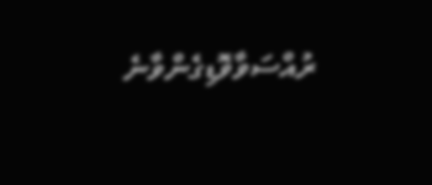ރުއްސަވާވޮޑިގެންވާނެ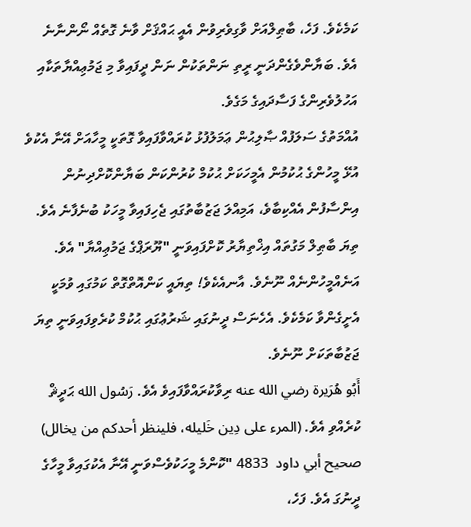ކަމެކެވެ. ފަހެ، ބާޠިލްއަށް ވާގިވެރިވުން އެއީ ޙައްޤަށް ވާނެ ގޮތެއް ނޯންނާނެ އެވެ. ބަޔާންވެގެންދަނީ ރީތި ނަންތަކުން ނަން ދީފައިވާ މި ޖަމުޢިއްޔާތަކާއި އަހުލުވެރިންގެ ފަސާދައިގެ މަގެވެ.
އުއްމަތުގެ ސަލަފުއް ޞާލިޙުން ޢަމަލުފުޅު ކުރައްވާފައިވާ ގޮތަކީ މީހާއަށް އޭނާ އެކުވެ އުޅޭ މީހުންގެ ޙުކުމުން އެމީހަކަށް ޙުކުމް ކުރުންކަން ބަޔާންކޮށްދިނުން
އިންސާފުން އެއްކިބާވެ، އަމިއްލަ ޖަޒުބާތުގައި ޖެހިފައިވާ މީހަކު ބުނެފާނެ އެވެ. ތިޔަ ބާޠިލް މަގުތައް އިޚްތިޔާރު ކޮށްފައިވަނީ "ޔޫރަޕްގެ ޖަމުޢިއްޔާ" އެވެ. އަނެއްމީހުންނެއް ނޫނެވެ. އާނއެކެވެ! ތިޔައީ ކަންއޮތްގޮތް ކަމުގައި ވުމަކީ އެށީގެންވާ ކަމެކެވެ. އެހެނަސް ދީނުގައި ޝަރުޢުގައި ޙުކުމް ކުރެވިފައިވަނީ ތިޔަ ޖަޒުބާތަކަށް ނޫނެވެ.
أَبُو هُرَيرة رضي الله عنه ރިވާކުރައްވާފައިވެ އެވެ. رَسُول الله ޙަދީޘް ކުރެއްވި އެވެ. (المرء على دِين خَليله، فلينظر أحدكم من يخالل) صحيح أبي داود  4833 "ކޮންމެ މީހަކުވެސްވަނީ އޭނާ އެކުގައިވާ މީހާގެ ދީނުގަ އެވެ. ފަހެ،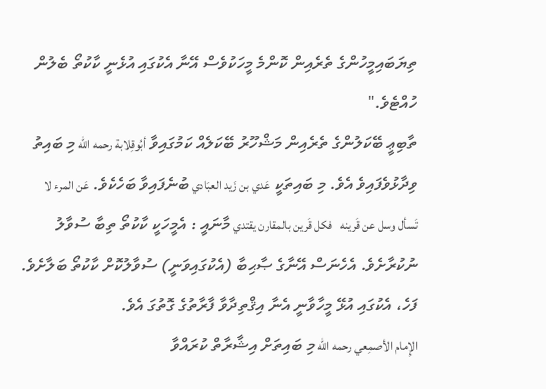ތިޔަބައިމީހުންގެ ތެރެއިން ކޮންމެ މީހަކުވެސް އޭނާ އެކުގައި އުޅެނީ ކާކުތޯ ބެލުން ހުއްޓެވެ."
ތާބިޢީ ބޭކަލުންގެ ތެރެއިން މަޝްހޫރު ބޭކަލެއް ކަމުގައިވާ أبُوقِلابة رحمه الله މި ބައިތު ވިދާޅުވެފައިވެ އެވެ. މި ބައިތަކީ عَدي بن زَيد العبَادي ބުނެފައިވާ ބަހެކެވެ. عَن المرء لا تَسأل وسل عن قَرينه   فكل قَرين بالمقارن يقتدي މާނައީ : އެމީހަކީ ކާކުތޯ ތިބާ ސުވާލު ނުކުރާށެވެ. އެހެނަސް އޭނާގެ ޞާޙިބާ (އެކުގައިވަނީ) ސުވާލުކޮށް ކާކުތޯ ބަލާށެވެ. ފަހެ، އެކުގައި އުޅޭ މީހާވާނީ އެނާ އިޤްތިދާވާ ފާރާތުގެ ގޮތުގަ އެވެ.
الإِمام الأصمِعي رحمه الله މި ބައިތަށް އިޝާރާތް ކުރައްވާ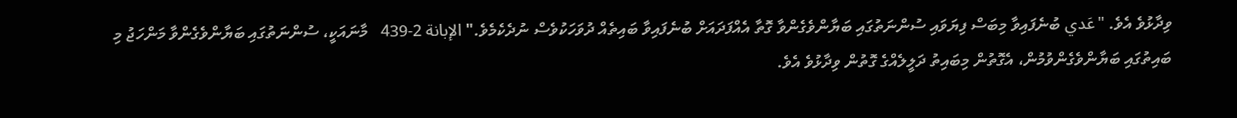ވިދާޅުވެ އެވެ. "عَدي ބުނެފައިވާ މިބަސް ފިޔަވައި ސުންނަތުގައި ބަޔާންވެގެންވާ ގޮތާ އެއްފަދައަށް ބުނެފައިވާ ބައިތެއް ދުވަހަކުވެސް ނުދެކެމެވެ." الإبانة 2-439   މާނައަކީ، ސުންނަތުގައި ބަޔާންވެގެންވާ މަންހަޖު މި ބައިތުގައި ބަޔާންވެގެންވުމުން، އެގޮތުން މިބައިތު ދަލީލެއްގެ ގޮތުން ވިދާޅުވެ އެވެ.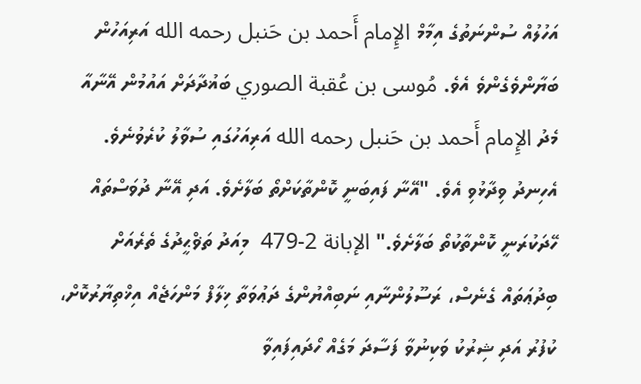އަހުލުއް ސުންނަތުގެ އިމާމް الإِمام أَحمد بن حَنبل رحمه الله އަރިއަހުން ބަޔާންވެގެންވެ އެވެ. مُوسى بن عُقبة الصوري ބަޣުދާދަށް އައުމުން އޭނާއާ މެދު الإِمام أَحمد بن حَنبل رحمه الله އަރިއަހުގައި ސުވާލު ކުރެވުނެވެ. އެހިނދު ވިދާޅުވި އެވެ. "އޭނާ ފައިބަނީ ކޮންތާކަށްތޯ ބަލާށެވެ. އަދި އޭނާ ދުވަސްތައް ހޭދަކުރަނީ ކޮންތާކުތޯ ބަލާށެވެ." الإبانة 2-479  މިއަދު ތަޥްޙީދުގެ ތެރެއަށް ބިދުޢަތައް ގެނެސް، ރަސޫލުންނާއި ނަބިއްޔުންގެ ދަޢުވަތާ ޚިލާފް މަންހަޖެއް އިޚްތިޔާރުކޮށް، ކުފުރު އަދި ޝިރުކު ވަކިނުވާ ފަސާދަ މަގެއް ހޯދައިފައިވާ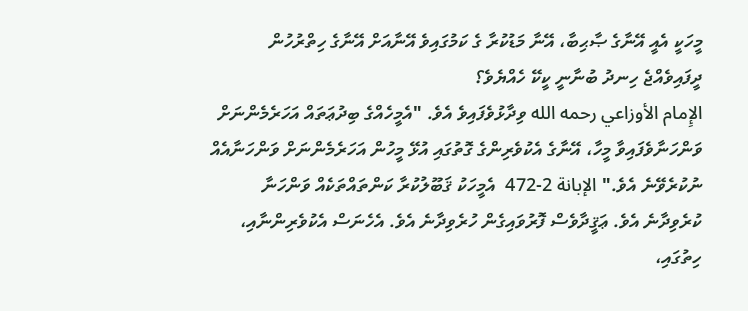މީހަކީ އެއީ އޭނާގެ ޞާޙިބާ، އޭނާ މަޑުކުރާ ގެ ކަމުގައިވެ އޭނާއަށް އޭނާގެ ހިތްރުހުން ދީފައިވެއްޖެ ހިނދު ބުނާނީ ކީކޭ ހެއްޔެވެ؟
الإِمام الأوزاعي رحمه الله ވިދާޅުވެފައިވެ އެވެ. "އެމީހެއްގެ ބިދުޢަތައް އަހަރެމެންނަށް ވަންހަނާވެފައިވާ މީހާ، އޭނާގެ އެކުވެރިންގެ ގޮތުގައި އުޅޭ މީހުން އަހަރެމެންނަށް ވަންހަނާއެއް ނުކުރެވޭނެ އެވެ." الإبانة 2-472  އެމީހަކު ޤަބޫލުކުރާ ކަންތައްތަކެއް ވަންހަނާ ކުރެވިދާނެ އެވެ. ޢަޤީދާވެސް ފޮރުވައިގެން ހުރެވިދާނެ އެވެ. އެހެނަސް އެކުވެރިންނާއި، ހިތުގައި،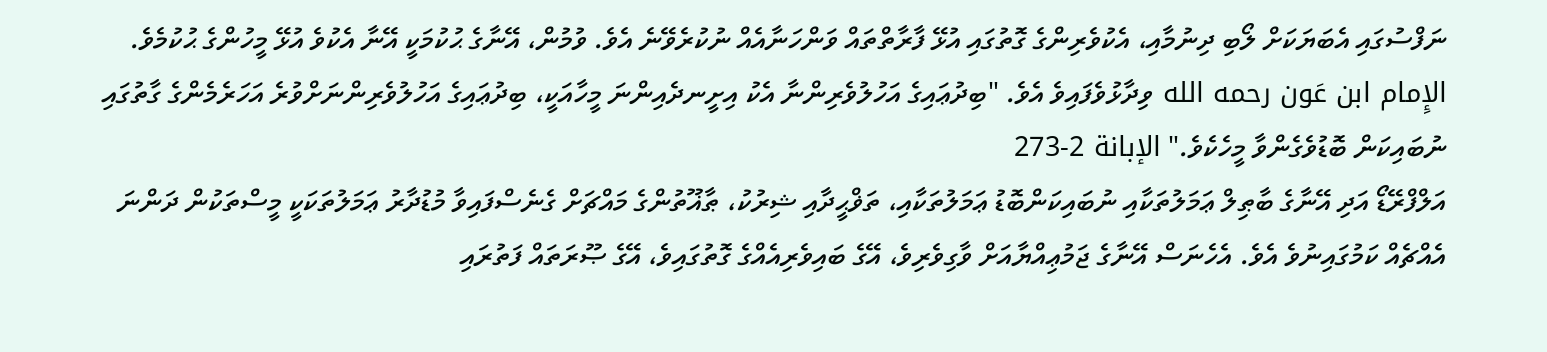ނަފްސުގައި އެބަޔަކަށް ލޯބި ދިނުމާއި، އެކުވެރިންގެ ގޮތުގައި އުޅޭ ފާރާތްތައް ވަންހަނާއެއް ނުކުރެވޭނެ އެވެ. ވުމުން، އޭނާގެ ޙުކުމަކީ އޭނާ އެކުވެ އުޅޭ މީހުންގެ ޙުކުމެވެ.
الإِمام ابن عَون رحمه الله ވިދާޅުވެފައިވެ އެވެ. "ބިދުޢައިގެ އަހުލުވެރިންނާ އެކު އިށީނދެއިންނަ މީހާއަކީ، ބިދުޢައިގެ އަހުލުވެރިންނަށްވުރެ އަހަރެމެންގެ ގާތުގައި ނުބައިކަން ބޮޑުވެގެންވާ މީހެކެވެ." الإبانة 2-273
އަލްފްރޭޑޯ އަދި އޭނާގެ ބާޠިލް ޢަމަލުތަކާއި ނުބައިކަންބޮޑު ޢަމަލުތަކާއި، ތަޥްޙީދާއި ޝިރުކު، ޠާޣޫތުންގެ މައްޗަށް ގެނެސްފައިވާ މުޑުދާރު ޢަމަލުތަކަކީ މީސްތަކުން ދަންނަ އެއްޗެއް ކަމުގައިނުވެ އެވެ. އެހެނަސް އޭނާގެ ޖަމުޢިއްޔާއަށް ވާގިވެރިވެ، އޭގެ ބައިވެރިއެއްގެ ގޮތުގައިވެ، އޭގެ ޞޫރަތައް ފަތުރައި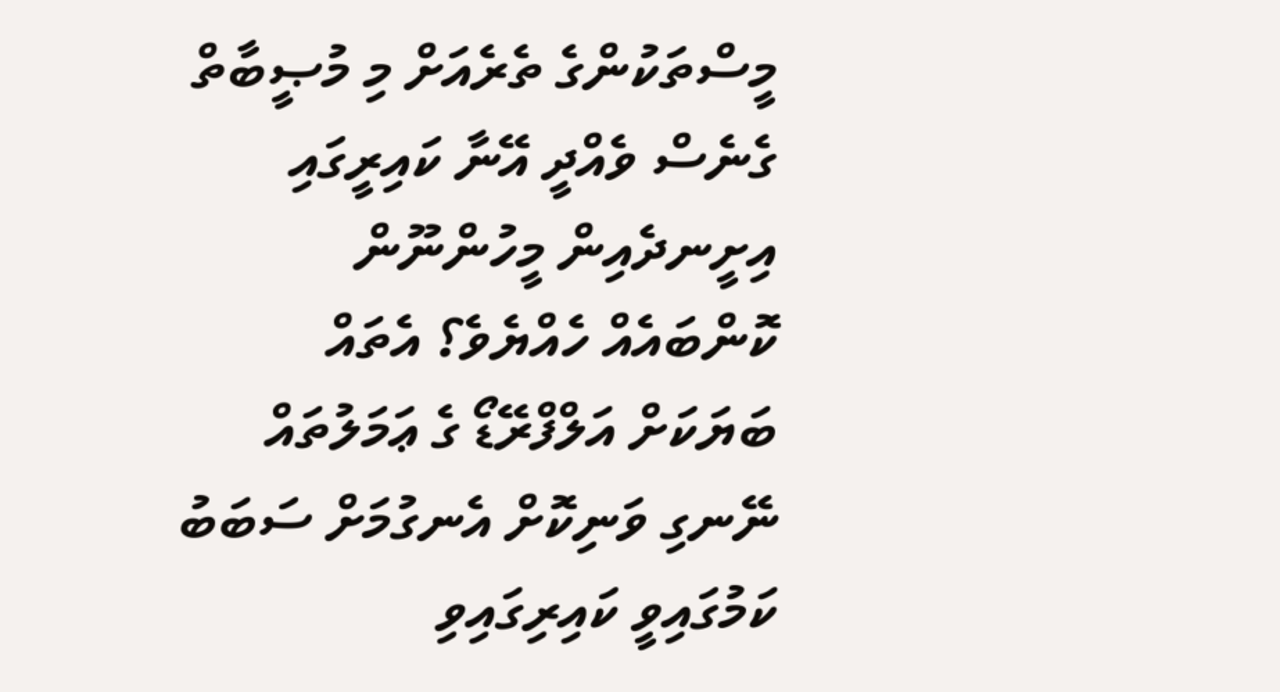މީސްތަކުންގެ ތެރެއަށް މި މުޞީބާތް ގެނެސް ވެއްދީ އޭނާ ކައިރީގައި އިށީނދެއިން މީހުންނޫން ކޮންބައެއް ހެއްޔެވެ؟ އެތައް ބަޔަކަށް އަލްފްރޭޑޯ ގެ ޢަމަލުތައް ނޭނގި ވަނިކޮށް އެނގުމަށް ސަބަބު ކަމުގައިވީ ކައިރިގައިވި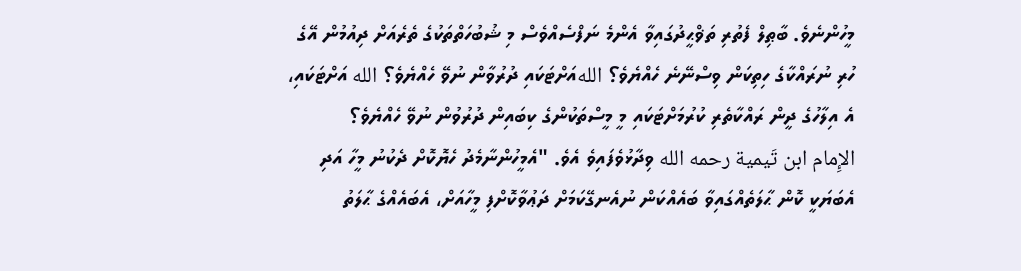މީހުންނެވެ. ބާޠިލް ފެތުރި ތަޥްޙީދުގައިވާ އެންމެ ނަފްސެއްވެސް މި ޝުބުހަތްތަކުގެ ތެރެއަށް ދިއުމުން އޭގެ ހުރި ނުރައްކާގެ ހިތިކަން ވިސްނޭނެ ހެއްޔެވެ؟ اللهއަށްޓަކައި ދުރުވާން ނުވޭ ހެއްޔެވެ؟ الله އަށްޓަކައި، އެ އިލާހުގެ ދީން ރައްކާތެރި ކުރުމަށްޓަކައި މީ މީސްތަކުންގެ ކިބައިން ދުރުވުން ނުވޭ ހެއްޔެވެ؟
الإِمام ابن تَيمية رحمه الله ވިދާޅުވެފައިވެ އެވެ. "އެމީހުންނާމެދު ހެޔޮކޮށް ދެކުނު މީހާ އަދި އެބަޔަކީ ކޮން ޙާލަތެއްގައިވާ ބައެއްކަން ނުއެނގޭކަމަށް ދަޢުވާކޮށްފި މީހާއަށް، އެބައެއްގެ ޙާލަތު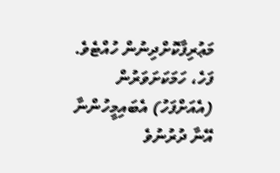މަޢުރިފާކޮށްދިނުން ހުއްޓެވެ. ފަހެ، ހަމަކަށަވަރުން (އެއަށްފަހު) އެބައިމީހުންނާ އޭނާ ދުރުނުވެ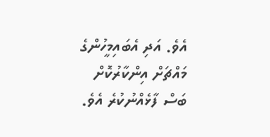އެވެ. އަދި އެބައިމީހުންގެ މައްޗަށް އިންކާރުކޮށް ބަސް ފާޅެއްނުކުރެ އެވެ.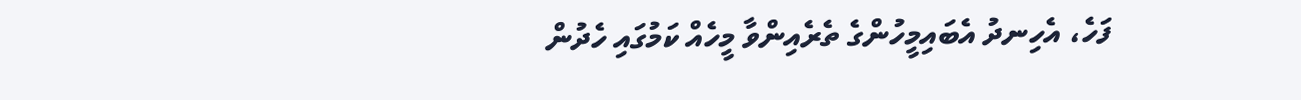ފަހެ، އެހިނދު އެބައިމީހުންގެ ތެރެއިންވާ މީހެއް ކަމުގައި ހެދުން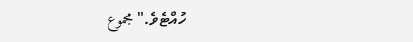ހުއްޓެވެ." مجموع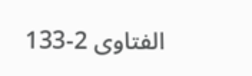الفتاوى 2-133